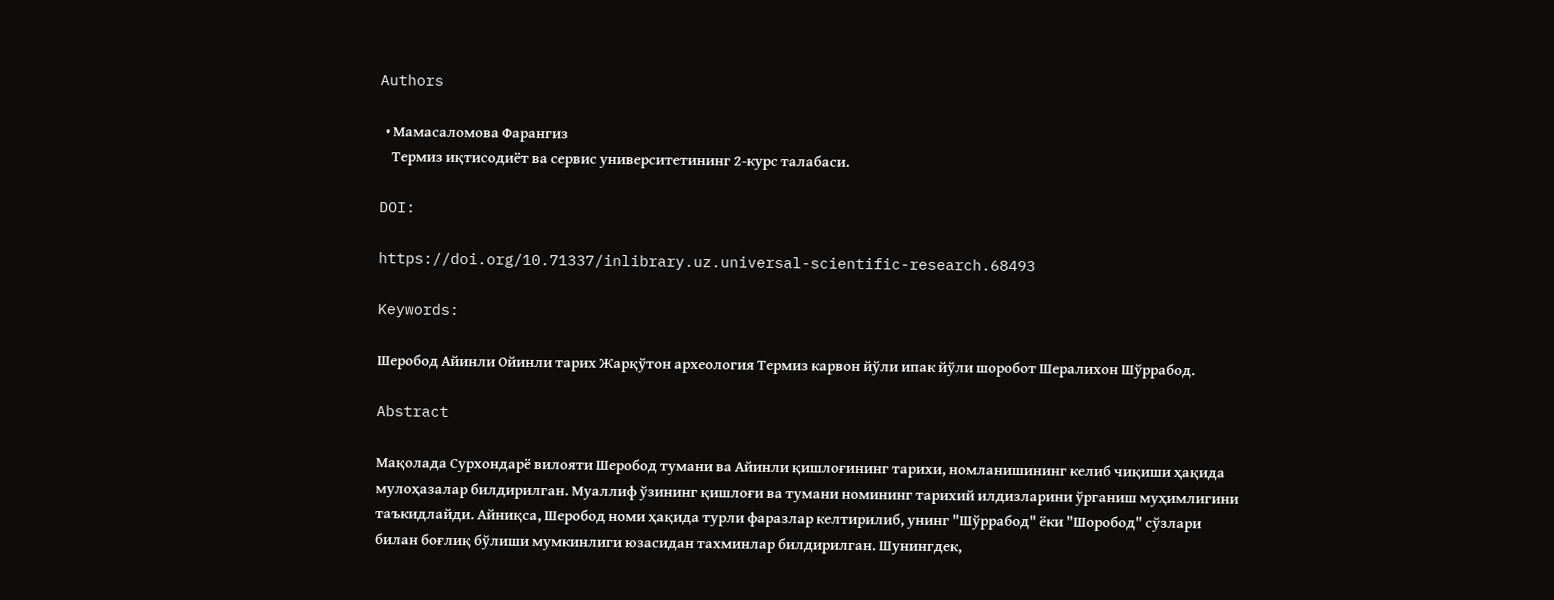Authors

  • Мамасаломова Фарангиз
    Термиз иқтисодиёт ва сервис университетининг 2-курс талабаси.

DOI:

https://doi.org/10.71337/inlibrary.uz.universal-scientific-research.68493

Keywords:

Шеробод Айинли Ойинли тарих Жарқўтон археология Термиз карвон йўли ипак йўли шоробот Шералихон Шўррабод.

Abstract

Мақолада Сурхондарё вилояти Шеробод тумани ва Айинли қишлоғининг тарихи, номланишининг келиб чиқиши ҳақида мулоҳазалар билдирилган. Муаллиф ўзининг қишлоғи ва тумани номининг тарихий илдизларини ўрганиш муҳимлигини таъкидлайди. Айниқса, Шеробод номи ҳақида турли фаразлар келтирилиб, унинг "Шўррабод" ёки "Шоробод" сўзлари билан боғлиқ бўлиши мумкинлиги юзасидан тахминлар билдирилган. Шунингдек,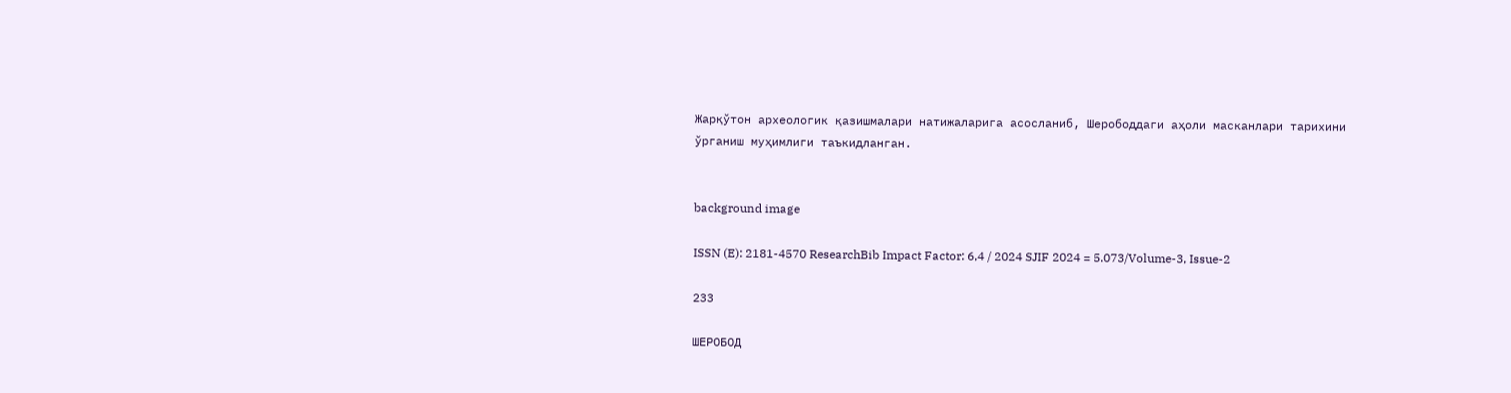Жарқўтон археологик қазишмалари натижаларига асосланиб, Шерободдаги аҳоли масканлари тарихини ўрганиш муҳимлиги таъкидланган.


background image

ISSN (E): 2181-4570 ResearchBib Impact Factor: 6,4 / 2024 SJIF 2024 = 5.073/Volume-3, Issue-2

233

ШЕРОБОД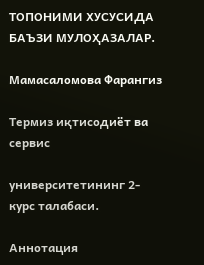ТОПОНИМИ ХУСУСИДА БАЪЗИ МУЛОҲАЗАЛАР.

Мамасаломова Фарангиз

Термиз иқтисодиёт ва сервис

университетининг 2-курс талабаси.

Аннотация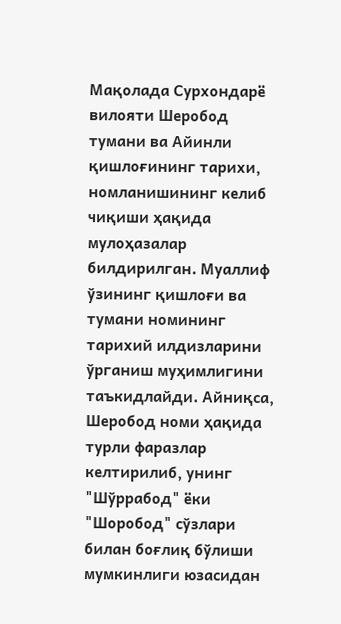Мақолада Сурхондарё вилояти Шеробод тумани ва Айинли қишлоғининг тарихи,
номланишининг келиб чиқиши ҳақида мулоҳазалар билдирилган. Муаллиф
ўзининг қишлоғи ва тумани номининг тарихий илдизларини ўрганиш муҳимлигини
таъкидлайди. Айниқса, Шеробод номи ҳақида турли фаразлар келтирилиб, унинг
"Шўррабод" ёки "Шоробод" сўзлари билан боғлиқ бўлиши мумкинлиги юзасидан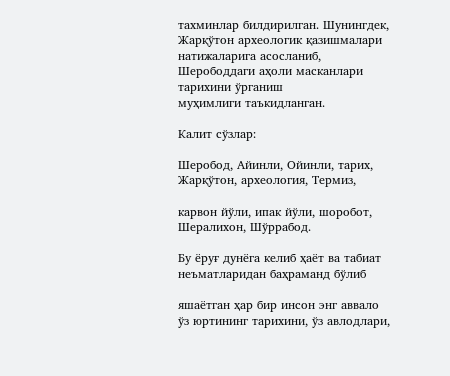тахминлар билдирилган. Шунингдек, Жарқўтон археологик қазишмалари
натижаларига асосланиб, Шерободдаги аҳоли масканлари тарихини ўрганиш
муҳимлиги таъкидланган.

Калит сўзлар:

Шеробод, Айинли, Ойинли, тарих, Жарқўтон, археология, Термиз,

карвон йўли, ипак йўли, шоробот, Шералихон, Шўррабод.

Бу ёруғ дунёга келиб ҳаёт ва табиат неъматларидан баҳраманд бўлиб

яшаётган ҳар бир инсон энг аввало ўз юртининг тарихини, ўз авлодлари,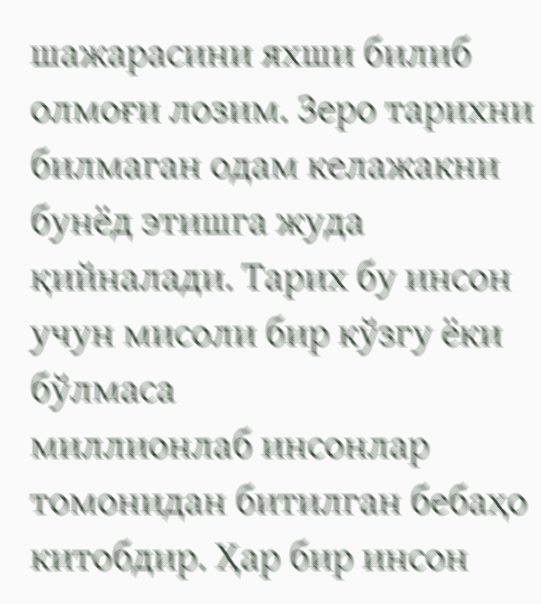шажарасини яхши билиб олмоғи лозим. Зеро тарихни билмаган одам келажакни
бунёд этишга жуда қийналади. Тарих бу инсон учун мисоли бир кўзгу ёки бўлмаса
миллионлаб инсонлар томонидан битилган бебаҳо китобдир. Ҳар бир инсон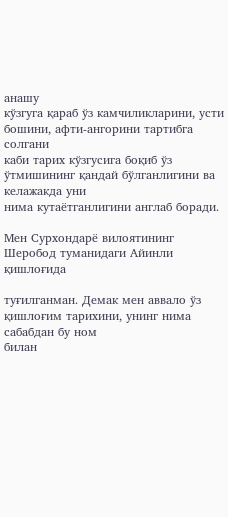анашу
кўзгуга қараб ўз камчиликларини, усти бошини, афти-ангорини тартибга солгани
каби тарих кўзгусига боқиб ўз ўтмишининг қандай бўлганлигини ва келажакда уни
нима кутаётганлигини англаб боради.

Мен Сурхондарё вилоятининг Шеробод туманидаги Айинли қишлоғида

туғилганман. Демак мен аввало ўз қишлоғим тарихини, унинг нима сабабдан бу ном
билан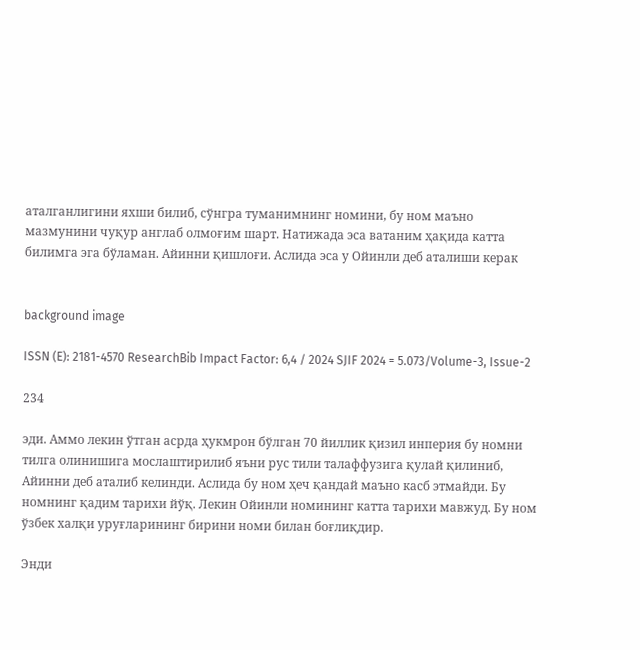аталганлигини яхши билиб, сўнгра туманимнинг номини, бу ном маъно
мазмунини чуқур англаб олмоғим шарт. Натижада эса ватаним ҳақида катта
билимга эга бўламан. Айинни қишлоғи. Аслида эса у Ойинли деб аталиши керак


background image

ISSN (E): 2181-4570 ResearchBib Impact Factor: 6,4 / 2024 SJIF 2024 = 5.073/Volume-3, Issue-2

234

эди. Аммо лекин ўтган асрда ҳукмрон бўлган 70 йиллик қизил инперия бу номни
тилга олинишига мослаштирилиб яъни рус тили талаффузига қулай қилиниб,
Айинни деб аталиб келинди. Аслида бу ном ҳеч қандай маъно касб этмайди. Бу
номнинг қадим тарихи йўқ. Лекин Ойинли номининг катта тарихи мавжуд. Бу ном
ўзбек халқи уруғларининг бирини номи билан боғлиқдир.

Энди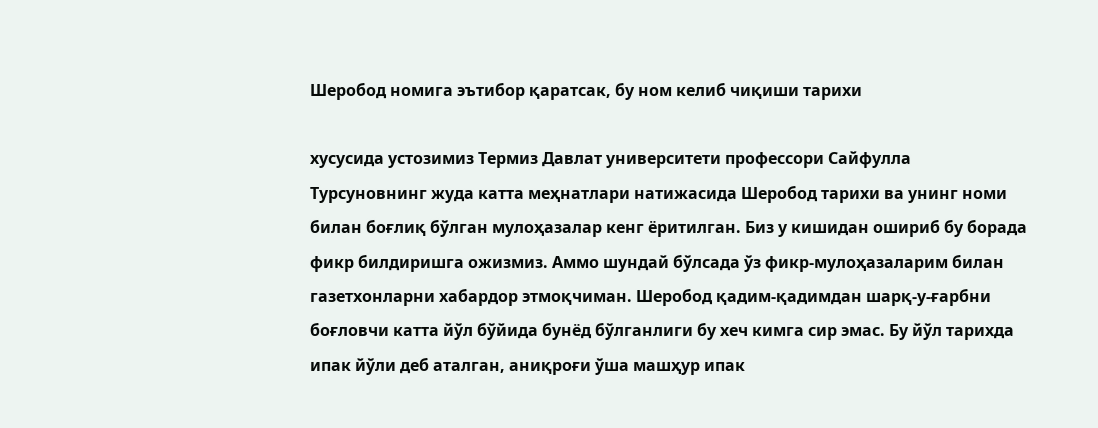Шеробод номига эътибор қаратсак, бу ном келиб чиқиши тарихи

хусусида устозимиз Термиз Давлат университети профессори Сайфулла
Турсуновнинг жуда катта меҳнатлари натижасида Шеробод тарихи ва унинг номи
билан боғлиқ бўлган мулоҳазалар кенг ёритилган. Биз у кишидан ошириб бу борада
фикр билдиришга ожизмиз. Аммо шундай бўлсада ўз фикр-мулоҳазаларим билан
газетхонларни хабардор этмоқчиман. Шеробод қадим-қадимдан шарқ-у-ғарбни
боғловчи катта йўл бўйида бунёд бўлганлиги бу хеч кимга сир эмас. Бу йўл тарихда
ипак йўли деб аталган, аниқроғи ўша машҳур ипак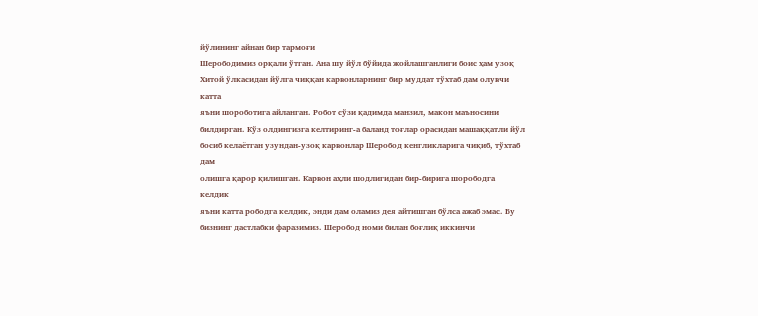йўлининг айнан бир тармоғи
Шерободимиз орқали ўтган. Ана шу йўл бўйида жойлашганлиги боис ҳам узоқ
Хитой ўлкасидан йўлга чиққан карвонларнинг бир муддат тўхтаб дам олувчи катта
яъни шороботига айланган. Робот сўзи қадимда манзил, макон маъносини
билдирган. Кўз олдингизга келтиринг-а баланд тоғлар орасидан машаққатли йўл
босиб келаётган узундан-узоқ карвонлар Шеробод кенгликларига чиқиб, тўхтаб дам
олишга қарор қилишган. Карвон аҳли шодлигидан бир-бирига шорободга келдик
яъни катта рободга келдик, энди дам оламиз дея айтишган бўлса ажаб эмас. Бу
бизнинг дастлабки фаразимиз. Шеробод номи билан боғлиқ иккинчи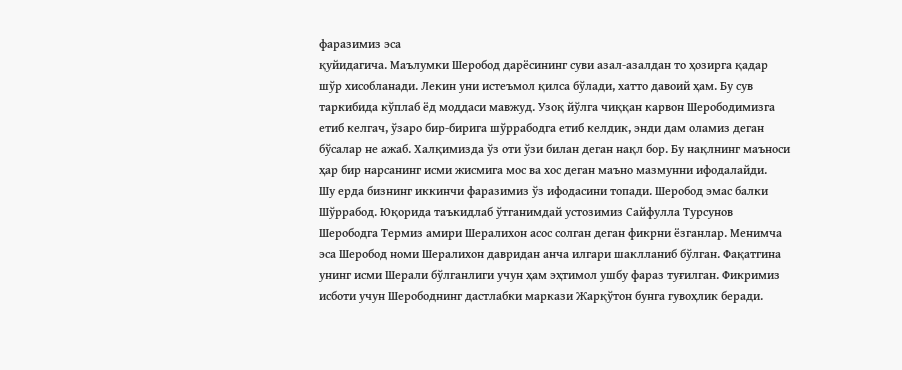фаразимиз эса
қуйидагича. Маълумки Шеробод дарёсининг суви азал-азалдан то ҳозирга қадар
шўр хисобланади. Лекин уни истеъмол қилса бўлади, хатто давоий ҳам. Бу сув
таркибида кўплаб ёд моддаси мавжуд. Узоқ йўлга чиққан карвон Шерободимизга
етиб келгач, ўзаро бир-бирига шўррабодга етиб келдик, энди дам оламиз деган
бўсалар не ажаб. Халқимизда ўз оти ўзи билан деган нақл бор. Бу нақлнинг маъноси
ҳар бир нарсанинг исми жисмига мос ва хос деган маъно мазмунни ифодалайди.
Шу ерда бизнинг иккинчи фаразимиз ўз ифодасини топади. Шеробод эмас балки
Шўррабод. Юқорида таъкидлаб ўтганимдай устозимиз Сайфулла Турсунов
Шерободга Термиз амири Шералихон асос солган деган фикрни ёзганлар. Менимча
эса Шеробод номи Шералихон давридан анча илгари шаклланиб бўлган. Фақатгина
унинг исми Шерали бўлганлиги учун ҳам эҳтимол ушбу фараз туғилган. Фикримиз
исботи учун Шерободнинг дастлабки маркази Жарқўтон бунга гувоҳлик беради.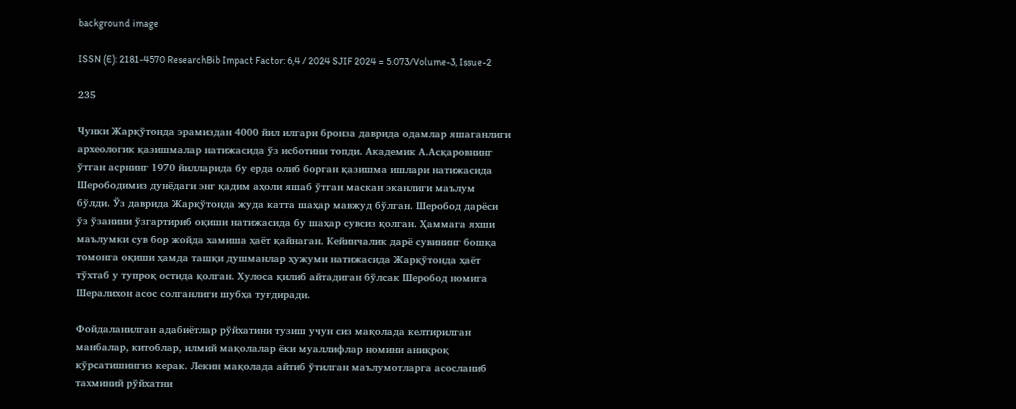background image

ISSN (E): 2181-4570 ResearchBib Impact Factor: 6,4 / 2024 SJIF 2024 = 5.073/Volume-3, Issue-2

235

Чунки Жарқўтонда эрамиздан 4000 йил илгари бронза даврида одамлар яшаганлиги
археологик қазишмалар натижасида ўз исботини топди. Академик А.Асқаровнинг
ўтган асрнинг 1970 йилларида бу ерда олиб борган қазишма ишлари натижасида
Шерободимиз дунёдаги энг қадим аҳоли яшаб ўтган маскан эканлиги маълум
бўлди. Ўз даврида Жарқўтонда жуда катта шаҳар мавжуд бўлган. Шеробод дарёси
ўз ўзанини ўзгартириб оқиши натижасида бу шаҳар сувсиз қолган. Ҳаммага яхши
маълумки сув бор жойда хамиша ҳаёт қайнаган. Кейинчалик дарё сувининг бошқа
томонга оқиши ҳамда ташқи душманлар ҳужуми натижасида Жарқўтонда ҳаёт
тўхтаб у тупроқ остида қолган. Хулоса қилиб айтадиган бўлсак Шеробод номига
Шералихон асос солганлиги шубҳа туғдиради.

Фойдаланилган адабиётлар рўйхатини тузиш учун сиз мақолада келтирилган
манбалар, китоблар, илмий мақолалар ёки муаллифлар номини аниқроқ
кўрсатишингиз керак. Лекин мақолада айтиб ўтилган маълумотларга асосланиб
тахминий рўйхатни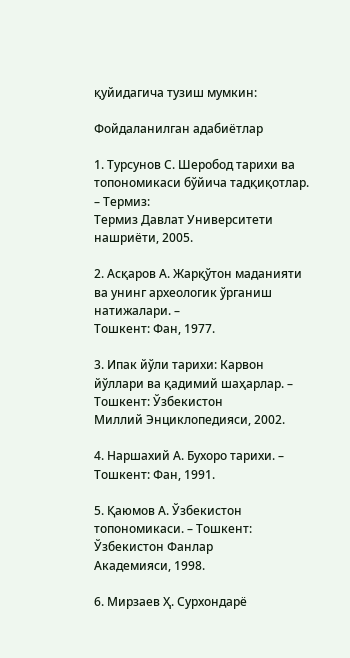қуйидагича тузиш мумкин:

Фойдаланилган адабиётлар

1. Турсунов С. Шеробод тарихи ва топономикаси бўйича тадқиқотлар. – Термиз:
Термиз Давлат Университети нашриёти, 2005.

2. Асқаров А. Жарқўтон маданияти ва унинг археологик ўрганиш натижалари. –
Тошкент: Фан, 1977.

3. Ипак йўли тарихи: Карвон йўллари ва қадимий шаҳарлар. – Тошкент: Ўзбекистон
Миллий Энциклопедияси, 2002.

4. Наршахий А. Бухоро тарихи. – Тошкент: Фан, 1991.

5. Қаюмов А. Ўзбекистон топономикаси. – Тошкент: Ўзбекистон Фанлар
Академияси, 1998.

6. Мирзаев Ҳ. Сурхондарё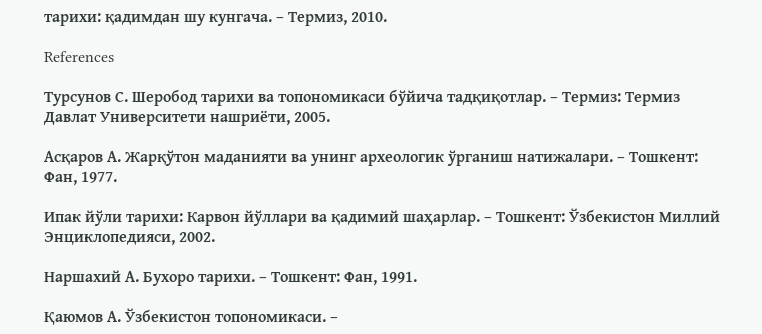тарихи: қадимдан шу кунгача. – Термиз, 2010.

References

Турсунов С. Шеробод тарихи ва топономикаси бўйича тадқиқотлар. – Термиз: Термиз Давлат Университети нашриёти, 2005.

Асқаров А. Жарқўтон маданияти ва унинг археологик ўрганиш натижалари. – Тошкент: Фан, 1977.

Ипак йўли тарихи: Карвон йўллари ва қадимий шаҳарлар. – Тошкент: Ўзбекистон Миллий Энциклопедияси, 2002.

Наршахий А. Бухоро тарихи. – Тошкент: Фан, 1991.

Қаюмов А. Ўзбекистон топономикаси. –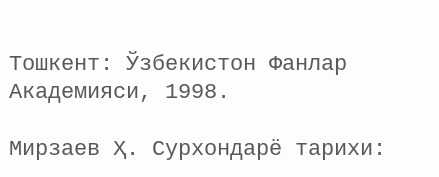Тошкент: Ўзбекистон Фанлар Академияси, 1998.

Мирзаев Ҳ. Сурхондарё тарихи: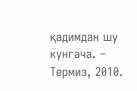қадимдан шу кунгача. – Термиз, 2010.